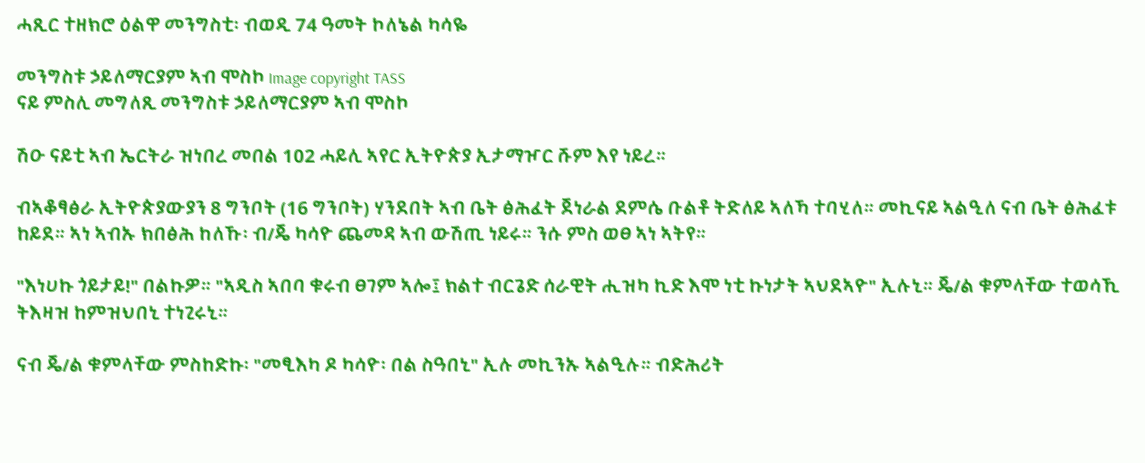ሓጺር ተዘክሮ ዕልዋ መንግስቲ፡ ብወዲ 74 ዓመት ኮለኔል ካሳዬ

መንግስቱ ኃይለማርያም ኣብ ሞስኮ Image copyright TASS
ናይ ምስሊ መግለጺ መንግስቱ ኃይለማርያም ኣብ ሞስኮ

ሽዑ ናይቲ ኣብ ኤርትራ ዝነበረ መበል 102 ሓይሊ ኣየር ኢትዮጵያ ኢታማዦር ሹም እየ ነይረ።

ብኣቆፃፅራ ኢትዮጵያውያን 8 ግንቦት (16 ግንቦት) ሃንደበት ኣብ ቤት ፅሕፈት ጀነራል ደምሴ ቡልቶ ትድለይ ኣለኻ ተባሂለ። መኪናይ ኣልዒለ ናብ ቤት ፅሕፈቱ ከይደ። ኣነ ኣብኡ ክበፅሕ ከለኹ፡ ብ/ጄ ካሳዮ ጨመዳ ኣብ ውሽጢ ነይሩ። ንሱ ምስ ወፀ ኣነ ኣትየ።

"እነሀኩ ጎይታይ!" በልኩዎ። "ኣዲስ ኣበባ ቁሩብ ፀገም ኣሎ፤ ክልተ ብርጌድ ሰራዊት ሒዝካ ኪድ እሞ ነቲ ኩነታት ኣህደኣዮ" ኢሉኒ። ጄ/ል ቁምላቸው ተወሳኺ ትእዛዝ ከምዝህበኒ ተነጊሩኒ።

ናብ ጄ/ል ቁምላቸው ምስከድኩ፡ "መፂእካ ዶ ካሳዮ፡ በል ስዓበኒ" ኢሉ መኪንኡ ኣልዒሉ። ብድሕሪት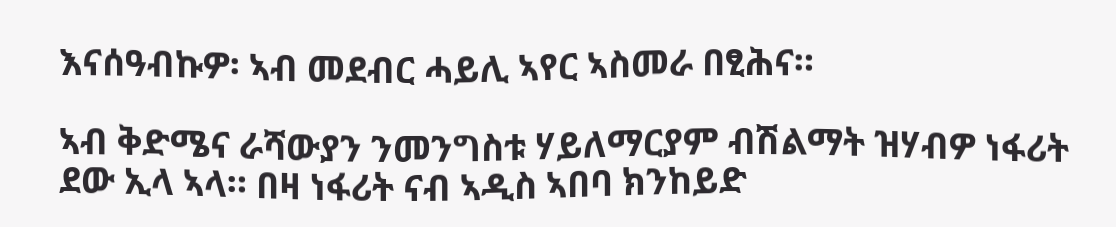እናሰዓብኩዎ፡ ኣብ መደብር ሓይሊ ኣየር ኣስመራ በፂሕና።

ኣብ ቅድሜና ራሻውያን ንመንግስቱ ሃይለማርያም ብሽልማት ዝሃብዎ ነፋሪት ደው ኢላ ኣላ። በዛ ነፋሪት ናብ ኣዲስ ኣበባ ክንከይድ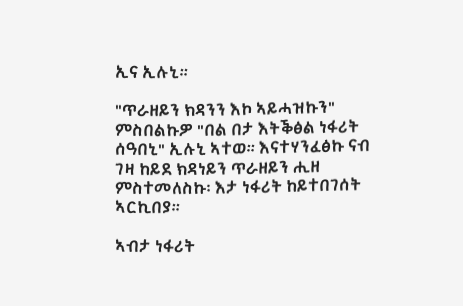ኢና ኢሉኒ።

"ጥራዘይን ክዳንን እኮ ኣይሓዝኩን" ምስበልኩዎ "በል በታ እትቕፅል ነፋሪት ሰዓበኒ" ኢሉኒ ኣተወ። እናተሃንፈፅኩ ናብ ገዛ ከይደ ክዳነይን ጥራዘይን ሒዘ ምስተመለስኩ፡ እታ ነፋሪት ከይተበገሰት ኣርኪበያ።

ኣብታ ነፋሪት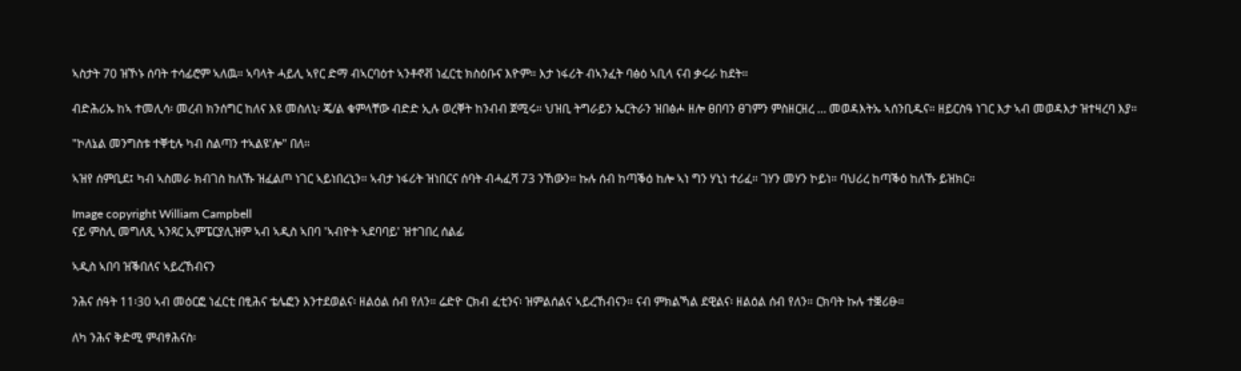ኣስታት 70 ዝኾኑ ሰባት ተሳፊሮም ኣለዉ። ኣባላት ሓይሊ ኣየር ድማ ብኣርባዕተ ኣንቶኖቭ ነፈርቲ ክስዕቡና እዮም። እታ ነፋሪት ብኣንፈት ባፅዕ ኣቢላ ናብ ቃሩራ ከደት።

ብድሕሪኡ ከኣ ተመሊሳ፡ መረብ ክንሰግር ከለና እዩ መስለኒ፡ ጄ/ል ቁምላቸው ብድድ ኢሉ ወረቐት ከንብብ ጀሚሩ። ህዝቢ ትግራይን ኤርትራን ዝበፅሖ ዘሎ ፀበባን ፀገምን ምስዘርዘረ … መወዳእትኡ ኣሰንቢዱና። ዘይርስዓ ነገር እታ ኣብ መወዳእታ ዝተዛረባ እያ።

"ኮለኔል መንግስቱ ተቐቲሉ ካብ ስልጣን ተኣልዩ'ሎ" በለ።

ኣዝየ ሰምቢደ፤ ካብ ኣስመራ ክብገስ ከለኹ ዝፈልጦ ነገር ኣይነበረኒን። ኣብታ ነፋሪት ዝነበርና ሰባት ብሓፈሻ 73 ንኸውን። ኩሉ ሰብ ከጣቕዕ ከሎ ኣነ ግን ሃኒነ ተሪፈ። ገሃን መሃን ኮይነ። ባህሪረ ከጣቕዕ ከለኹ ይዝክር።

Image copyright William Campbell
ናይ ምስሊ መግለጺ ኣንጻር ኢምፔርያሊዝም ኣብ ኣዲስ ኣበባ 'ኣብዮት ኣደባባይ' ዝተገበረ ሰልፊ

ኣዲስ ኣበባ ዝቕበለና ኣይረኸብናን

ንሕና ሰዓት 11፡30 ኣብ መዕርፎ ነፈርቲ በፂሕና ቴሌፎን እንተደወልና፡ ዘልዕል ሰብ የለን። ሬድዮ ርክብ ፈቲንና፡ ዝምልሰልና ኣይረኸብናን። ናብ ምክልኻል ደዊልና፡ ዘልዕል ሰብ የለን። ርክባት ኩሉ ተቛሪፁ።

ለካ ንሕና ቅድሚ ምብፃሕናስ፡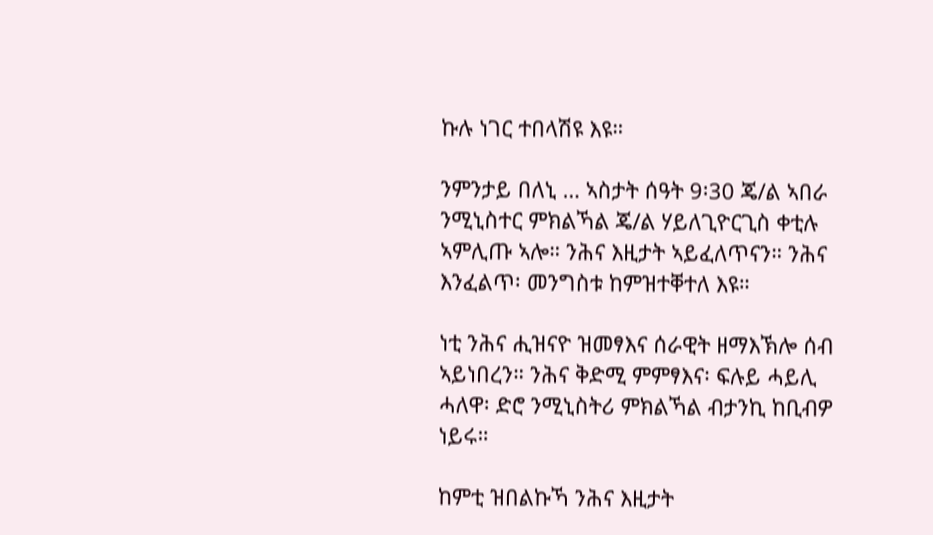ኩሉ ነገር ተበላሽዩ እዩ።

ንምንታይ በለኒ … ኣስታት ሰዓት 9፡30 ጄ/ል ኣበራ ንሚኒስተር ምክልኻል ጄ/ል ሃይለጊዮርጊስ ቀቲሉ ኣምሊጡ ኣሎ። ንሕና እዚታት ኣይፈለጥናን። ንሕና እንፈልጥ፡ መንግስቱ ከምዝተቐተለ እዩ።

ነቲ ንሕና ሒዝናዮ ዝመፃእና ሰራዊት ዘማእኽሎ ሰብ ኣይነበረን። ንሕና ቅድሚ ምምፃእና፡ ፍሉይ ሓይሊ ሓለዋ፡ ድሮ ንሚኒስትሪ ምክልኻል ብታንኪ ከቢብዎ ነይሩ።

ከምቲ ዝበልኩኻ ንሕና እዚታት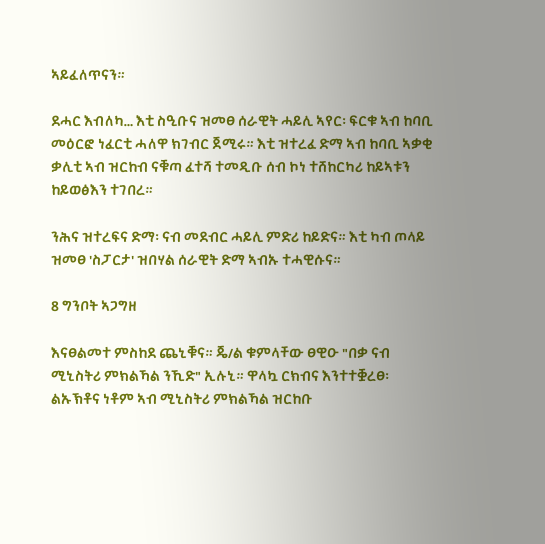ኣይፈለጥናን።

ደሓር እብለካ… እቲ ስዒቡና ዝመፀ ሰራዊት ሓይሊ ኣየር፡ ፍርቁ ኣብ ከባቢ መዕርፎ ነፈርቲ ሓለዋ ክገብር ጀሚሩ። እቲ ዝተረፈ ድማ ኣብ ከባቢ ኣቃቂ ቃሊቲ ኣብ ዝርከብ ናቑጣ ፈተሻ ተመዲቡ ሰብ ኮነ ተሸከርካሪ ከይኣቱን ከይወፅእን ተገበረ።

ንሕና ዝተረፍና ድማ፡ ናብ መደብር ሓይሊ ምድሪ ከይድና። እቲ ካብ ጦላይ ዝመፀ 'ስፓርታ' ዝበሃል ሰራዊት ድማ ኣብኡ ተሓዊሱና።

8 ግንቦት ኣጋግዘ

እናፀልመተ ምስከደ ጨኒቑና። ጄ/ል ቁምላቸው ፀዊዑ "በቃ ናብ ሚኒስትሪ ምክልኻል ንኺድ" ኢሉኒ። ዋላኳ ርክብና እንተተቛረፀ፡ ልኡኽቶና ነቶም ኣብ ሚኒስትሪ ምክልኻል ዝርከቡ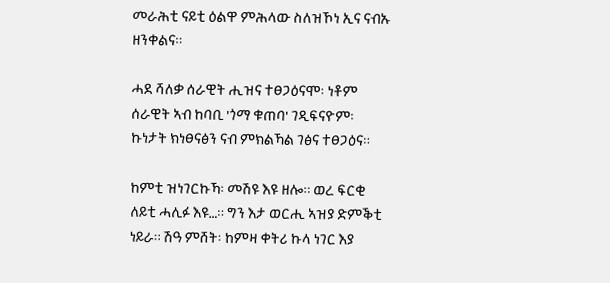መራሕቲ ናይቲ ዕልዋ ምሕላው ስለዝኾነ ኢና ናብኡ ዘንቀልና።

ሓደ ሻለቃ ሰራዊት ሒዝና ተፀጋዕናሞ፡ ነቶም ሰራዊት ኣብ ከባቢ 'ጎማ ቁጠባ' ገዲፍናዮም፡ ኩነታት ክነፀናፅን ናብ ምክልኻል ገፅና ተፀጋዕና።

ከምቲ ዝነገርኩኻ፡ መሽዩ እዩ ዘሎ። ወረ ፍርቂ ለይቲ ሓሊፉ እዩ…። ግን እታ ወርሒ ኣዝያ ድምቕቲ ነይራ። ሽዓ ምሸት፡ ከምዛ ቀትሪ ኩላ ነገር እያ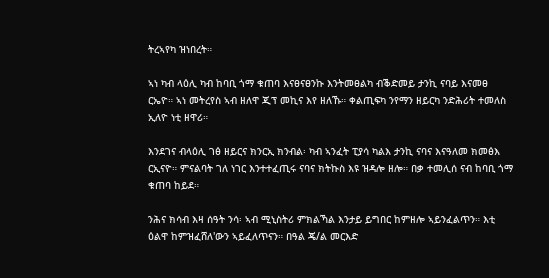ትረኣየካ ዝነበረት።

ኣነ ካብ ላዕሊ ካብ ከባቢ ጎማ ቁጠባ እናፀናፀንኩ እንትመፀልካ ብቕድመይ ታንኪ ናባይ እናመፀ ርኤዮ። ኣነ መትረየስ ኣብ ዘለዋ ጂፕ መኪና እየ ዘለኹ። ቀልጢፍካ ንየማን ዘይርካ ንድሕሪት ተመለስ ኢለዮ ነቲ ዘዋሪ።

እንደገና ብላዕሊ ገፅ ዘይርና ክንርኢ ክንብል፡ ካብ ኣንፈት ፒያሳ ካልእ ታንኪ ናባና እናዓለመ ክመፅእ ርኢናዮ። ምናልባት ገለ ነገር እንተተፈጢሩ ናባና ክትኩስ እዩ ዝዳሎ ዘሎ። በቃ ተመሊሰ ናብ ከባቢ ጎማ ቁጠባ ከይደ።

ንሕና ክሳብ እዛ ሰዓት ንሳ፡ ኣብ ሚኒስትሪ ምክልኻል እንታይ ይግበር ከምዘሎ ኣይንፈልጥን። እቲ ዕልዋ ከምዝፈሸለ'ውን ኣይፈለጥናን። በዓል ጄ/ል መርእድ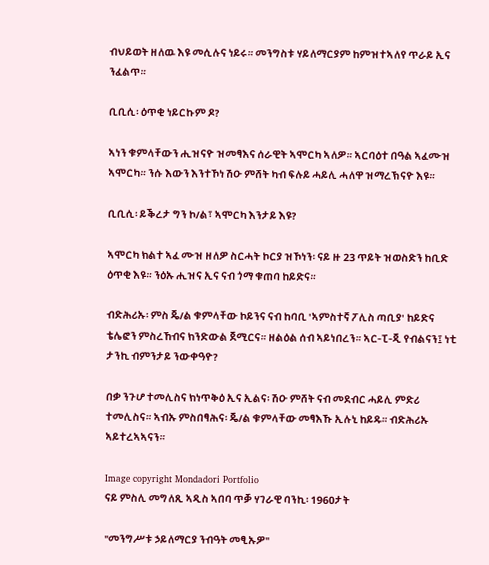ብህይወት ዘለዉ እዩ መሲሉና ነይሩ። መንግስቱ ሃይለማርያም ከምዝተኣለየ ጥራይ ኢና ንፈልጥ።

ቢቢሲ፡ ዕጥቂ ነይርኩም ዶ?

ኣነን ቁምላቸውን ሒዝናዮ ዝመፃእና ሰራዊት ኣሞርካ ኣለዎ። ኣርባዕተ በዓል ኣፈሙዝ ኣሞርካ። ንሱ እውን እንተኾነ ሽዑ ምሸት ካብ ፍሉይ ሓይሊ ሓለዋ ዝማረኽናዮ እዩ።

ቢቢሲ፡ ይቕረታ ግን ኮ/ል፣ ኣሞርካ እንታይ እዩ?

ኣሞርካ ክልተ ኣፈ ሙዝ ዘለዎ ስርሓት ኮርያ ዝኾነን፡ ናይ ዙ 23 ጥይት ዝወስድን ከቢድ ዕጥቂ እዩ። ንዕኡ ሒዝና ኢና ናብ ጎማ ቁጠባ ከይድና።

ብድሕሪኡ፡ ምስ ጄ/ል ቁምላቸው ኮይንና ናብ ከባቢ 'ኣምስተኛ ፖሊስ ጣቢያ' ከይድና ቴሌፎን ምስረኸብና ክንድውል ጀሚርና። ዘልዕል ሰብ ኣይነበረን። ኣር-ፒ-ጂ የብልናን፤ ነቲ ታንኪ ብምንታይ ንውቀዓዮ?

በቃ ንጉሆ ተመሊስና ክነጥቅዕ ኢና ኢልና፡ ሽዑ ምሸት ናብ መደብር ሓይሊ ምድሪ ተመሊስና። ኣብኡ ምስበፃሕና፡ ጄ/ል ቁምላቸው መፃእኹ ኢሉኒ ከይዱ። ብድሕሪኡ ኣይተረኣኣናን።

Image copyright Mondadori Portfolio
ናይ ምስሊ መግለጺ ኣዲስ ኣበባ ጥቓ ሃገራዊ ባንኪ፡ 1960ታት

"መንግሥቱ ኃይለማርያ ንብዓት መፂኡዎ"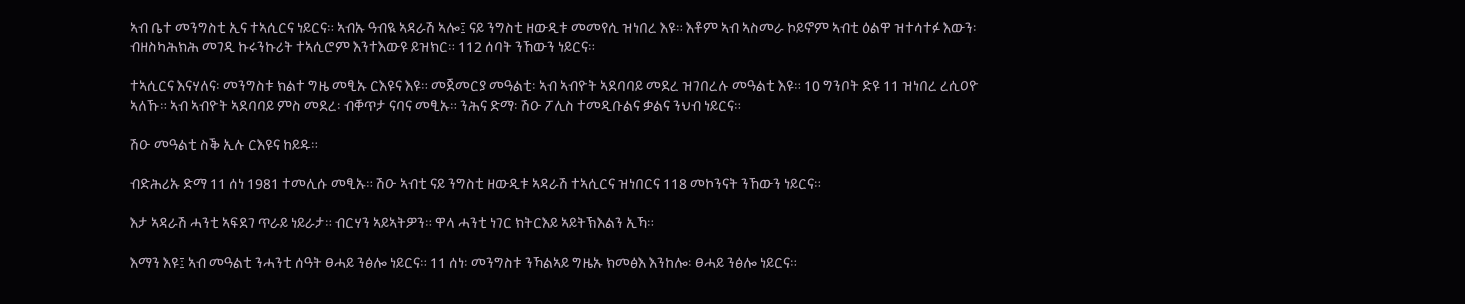ኣብ ቤተ መንግስቲ ኢና ተኣሲርና ነይርና። ኣብኡ ዓብዪ ኣዳራሽ ኣሎ፤ ናይ ንግስቲ ዘውዲቱ መመየሲ ዝነበረ እዩ። እቶም ኣብ ኣስመራ ኮይኖም ኣብቲ ዕልዋ ዝተሳተፉ እውን፡ ብዘስካሕክሕ መገዲ ኩሩንኩሪት ተኣሲሮም እንተእውዩ ይዝክር። 112 ሰባት ንኸውን ነይርና።

ተኣሲርና እናሃለና፡ መንግስቱ ክልተ ግዜ መፂኡ ርእዩና እዩ። መጀመርያ መዓልቲ፡ ኣብ ኣብዮት ኣደባባይ መደረ ዝገበረሉ መዓልቲ እዩ። 10 ግንቦት ድዩ 11 ዝነበረ ረሲዐዮ ኣለኹ። ኣብ ኣብዮት ኣደባባይ ምስ መደረ፡ ብቐጥታ ናባና መፂኡ። ንሕና ድማ፡ ሽዑ ፖሊስ ተመዲቡልና ቃልና ንህብ ነይርና።

ሽዑ መዓልቲ ስቕ ኢሉ ርእዩና ከይዱ።

ብድሕሪኡ ድማ 11 ሰነ 1981 ተመሊሱ መፂኡ። ሽዑ ኣብቲ ናይ ንግስቲ ዘውዲቱ ኣዳራሽ ተኣሲርና ዝነበርና 118 መኮንናት ንኸውን ነይርና።

እታ ኣዳራሽ ሓንቲ ኣፍደገ ጥራይ ነይራታ። ብርሃን ኣይኣትዎን። ዋላ ሓንቲ ነገር ክትርእይ ኣይትኽእልን ኢኻ።

እማን እዩ፤ ኣብ መዓልቲ ንሓንቲ ሰዓት ፀሓይ ንፅሎ ነይርና። 11 ሰነ፡ መንግስቱ ንኻልኣይ ግዜኡ ክመፅእ እንከሎ፡ ፀሓይ ንፅሎ ነይርና።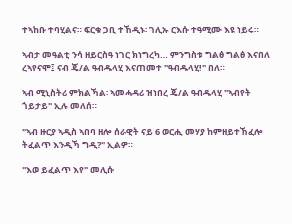ተኣከቡ ተባሂልና። ፍርቁ ጋቢ ተኸዲኑ፡ ገሊኡ ርእሱ ተዓሚሙ እዩ ነይሩ።

ኣብታ መዓልቲ ንሳ ዘይርስዓ ነገር ክነግረካ… ምንግስቱ ግልፅ ግልፅ እናበለ ረኣየናሞ፤ ናብ ጄ/ል ዓብዱላሂ እናጠመተ "ዓብዱላሂ!" በለ።

ኣብ ሚኒስትሪ ምክልኻል፡ ኣመሓዳሪ ዝነበረ ጄ/ል ዓብዱላሂ "ኣብየት ጎይታይ" ኢሉ መለሰ።

"ኣብ ዙርያ ኣዲስ ኣበባ ዘሎ ሰራዊት ናይ 6 ወርሒ መሃያ ከምዘይተኸፈሎ ትፈልጥ እንዲኻ ግዲ?" ኢልዎ።

"እወ ይፈልጥ እየ" መሊሱ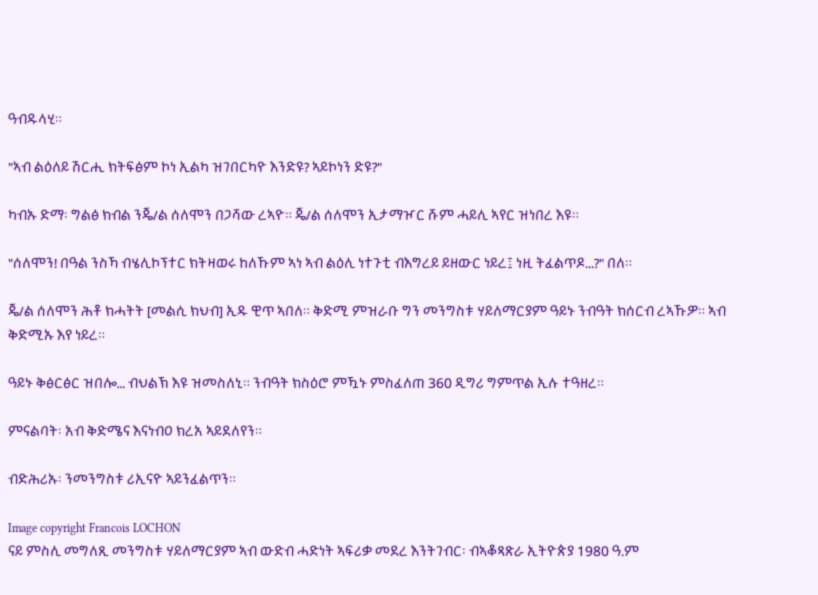ዓብዱላሂ።

"ኣብ ልዕለይ ሽርሒ ክትፍፅም ኮነ ኢልካ ዝገበርካዮ እንድዩ? ኣይኮነን ድዩ?"

ካብኡ ድማ፡ ግልፅ ክብል ንጄ/ል ሰለሞን በጋሻው ረኣዮ። ጄ/ል ሰለሞን ኢታማዦር ሹም ሓይሊ ኣየር ዝነበረ እዩ።

"ሰለሞን! በዓል ንስኻ ብሄሊኮፕተር ክትዛወሩ ከለኹም ኣነ ኣብ ልዕሊ ነተጉቲ ብእግረይ ይዘውር ነይረ፤ ነዚ ትፈልጥዶ...?" በለ።

ጄ/ል ሰለሞን ሕቶ ክሓትት [መልሲ ክህብ] ኢዱ ዊጥ ኣበለ። ቅድሚ ምዝራቡ ግን መንግስቱ ሃይለማርያም ዓይኑ ንብዓት ክሰርብ ረኣኹዎ። ኣብ ቅድሚኡ እየ ነይረ።

ዓይኑ ቅፅርፅር ዝበሎ… ብህልኽ እዩ ዝመስለኒ። ንብዓት ክስዕሮ ምዃኑ ምስፈለጠ 360 ዲግሪ ግምጥል ኢሉ ተዓዘረ።

ምናልባት፡ አብ ቅድሜና እናነብዐ ክረአ ኣይደለየን።

ብድሕሪኡ፡ ንመንግስቱ ሪኢናዮ ኣይንፈልጥን።

Image copyright Francois LOCHON
ናይ ምስሊ መግለጺ መንግስቱ ሃይለማርያም ኣብ ውድብ ሓድነት ኣፍሪቃ መደረ እንትገብር፡ ብኣቆጻጽራ ኢትዮጵያ 1980 ዓ.ም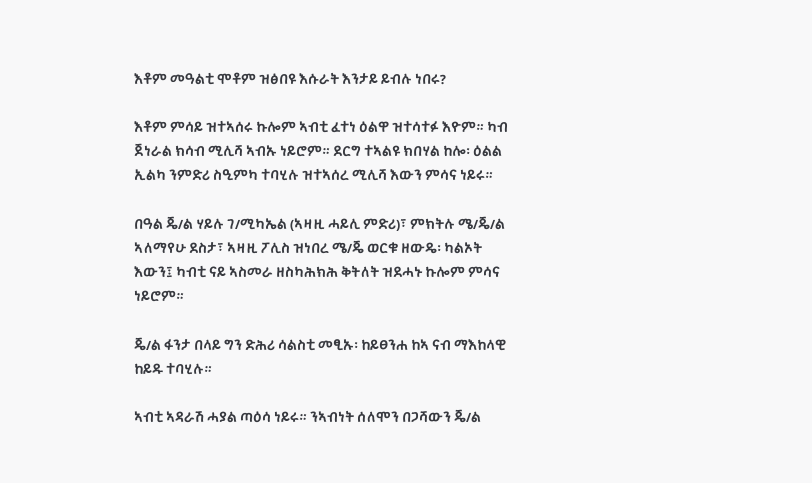እቶም መዓልቲ ሞቶም ዝፅበዩ እሱራት እንታይ ይብሉ ነበሩ?

እቶም ምሳይ ዝተኣሰሩ ኩሎም ኣብቲ ፈተነ ዕልዋ ዝተሳተፉ እዮም። ካብ ጀነራል ክሳብ ሚሊሻ ኣብኡ ነይሮም። ደርግ ተኣልዩ ክበሃል ከሎ፡ ዕልል ኢልካ ንምድሪ ስዒምካ ተባሂሉ ዝተኣሰረ ሚሊሻ እውን ምሳና ነይሩ።

በዓል ጄ/ል ሃይሉ ገ/ሚካኤል (ኣዛዚ ሓይሊ ምድሪ)፣ ምክትሉ ሜ/ጄ/ል ኣለማየሁ ደስታ፣ ኣዛዚ ፖሊስ ዝነበረ ሜ/ጄ ወርቁ ዘውዴ፡ ካልኦት እውን፤ ካብቲ ናይ ኣስመራ ዘስካሕክሕ ቅትለት ዝደሓኑ ኩሎም ምሳና ነይሮም።

ጄ/ል ፋንታ በላይ ግን ድሕሪ ሳልስቲ መፂኡ፡ ከይፀንሐ ከኣ ናብ ማእከላዊ ከይዱ ተባሂሉ።

ኣብቲ ኣዳራሽ ሓያል ጣዕሳ ነይሩ። ንኣብነት ሰለሞን በጋሻውን ጄ/ል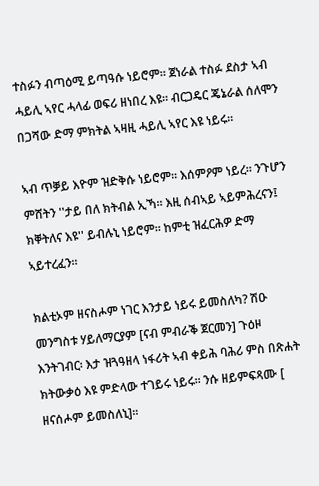ተስፉን ብጣዕሚ ይጣዓሱ ነይሮም። ጀነራል ተስፉ ደስታ ኣብ ሓይሊ ኣየር ሓላፊ ወፍሪ ዘነበረ እዩ። ብርጋዴር ጄኔራል ሰለሞን በጋሻው ድማ ምክትል ኣዛዚ ሓይሊ ኣየር እዩ ነይሩ።

ኣብ ጥቓይ እዮም ዝድቅሱ ነይሮም። እሰምዖም ነይረ። ንጉሆን ምሸትን ''ታይ በለ ክትብል ኢኻ። እዚ ሰብኣይ ኣይምሕረናን፤ ክቐትለና እዩ'' ይብሉኒ ነይሮም። ከምቲ ዝፈርሕዎ ድማ ኣይተረፈን።

ክልቲኦም ዘናስሖም ነገር እንታይ ነይሩ ይመስለካ? ሽዑ መንግስቱ ሃይለማርያም [ናብ ምብራቕ ጀርመን] ጉዕዞ እንትገብር፡ እታ ዝጓዓዘላ ነፋሪት ኣብ ቀይሕ ባሕሪ ምስ በጽሐት ክትውቃዕ እዩ ምድላው ተገይሩ ነይሩ። ንሱ ዘይምፍጻሙ [ ዘናሰሖም ይመስለኒ]።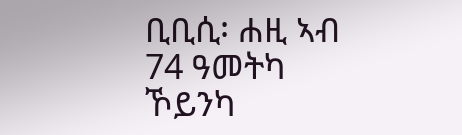ቢቢሲ፡ ሐዚ ኣብ 74 ዓመትካ ኾይንካ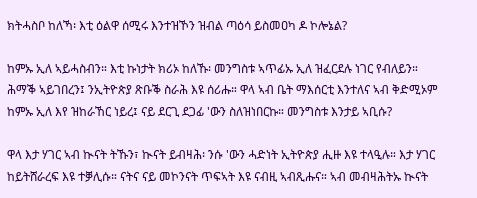ክትሓስቦ ከለኻ፡ እቲ ዕልዋ ሰሚሩ እንተዝኾን ዝብል ጣዕሳ ይስመዐካ ዶ ኮሎኔል?

ከምኡ ኢለ ኣይሓስብን። እቲ ኩነታት ክሪኦ ከለኹ፡ መንግስቱ ኣጥፊኡ ኢለ ዝፈርደሉ ነገር የብለይን። ሕማቕ ኣይገበረን፤ ንኢትዮጵያ ጽቡቕ ስራሕ እዩ ሰሪሑ። ዋላ ኣብ ቤት ማእሰርቲ እንተለና ኣብ ቅድሚኦም ከምኡ ኢለ እየ ዝከራኸር ነይረ፤ ናይ ደርጊ ደጋፊ 'ውን ስለዝነበርኩ። መንግስቱ እንታይ ኣቢሱ?

ዋላ እታ ሃገር ኣብ ኲናት ትኹን፣ ኲናት ይብዛሕ፡ ንሱ 'ውን ሓድነት ኢትዮጵያ ሒዙ እዩ ተላዒሉ። እታ ሃገር ከይትሸራረፍ እዩ ተቓሊሱ። ናትና ናይ መኮንናት ጥፍኣት እዩ ናብዚ ኣብጺሑና። ኣብ መብዛሕትኡ ኲናት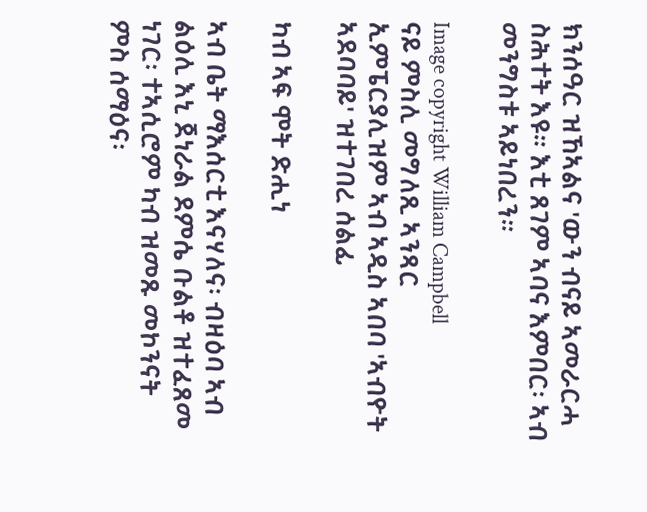ክንሰዓር ዝኸኣልና 'ውን ብናይ ኣመራርሓ ስሕተት እዩ። እቲ ጸገም ኣባና እምበር፡ ኣብ መንግስቱ ኣይነበረን።

Image copyright William Campbell
ናይ ምስሊ መግለጺ ኣንጻር ኢምፔርያሊዝም ኣብ ኣዲስ ኣበባ 'ኣብዮት ኣደባባይ' ዝተገበረ ሰልፊ

ካብ ኣፍ ሞት ድሒነ

ኣብ ቤት ማእሰርቲ እናሃለና፡ ብዛዕባ ኣብ ልዕሊ እኒ ጀነራል ደምሴ ቡልቶ ዝተፈጸመ ነገር፡ ተኣሲሮም ካብ ዝመጹ መኮንናት ምስ ሰማዕና፡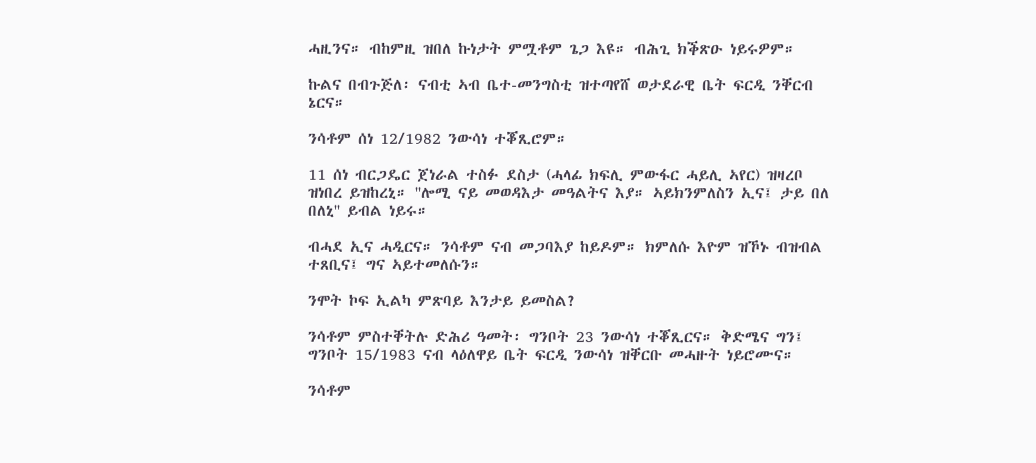ሓዚንና። ብከምዚ ዝበለ ኩነታት ምሟቶም ጌጋ እዩ። ብሕጊ ክቕጽዑ ነይሩዎም።

ኩልና በብጉጅለ፡ ናብቲ ኣብ ቤተ-መንግስቲ ዝተጣየሸ ወታደራዊ ቤት ፍርዲ ንቐርብ ኔርና።

ንሳቶም ሰነ 12/1982 ንውሳነ ተቖጺሮም።

11 ሰነ ብርጋዴር ጀነራል ተስፉ ደስታ (ሓላፊ ክፍሊ ምውፋር ሓይሊ ኣየር) ዝዛረቦ ዝነበረ ይዝከረኒ። ''ሎሚ ናይ መወዳእታ መዓልትና እያ። ኣይክንምለስን ኢና፤ ታይ በለ በለኒ'' ይብል ነይሩ።

ብሓደ ኢና ሓዲርና። ንሳቶም ናብ መጋባእያ ከይዶም። ክምለሱ እዮም ዝኾኑ ብዝብል ተጸቢና፤ ግና ኣይተመለሱን።

ንሞት ኮፍ ኢልካ ምጽባይ እንታይ ይመስል?

ንሳቶም ምስተቐትሉ ድሕሪ ዓመት፡ ግንቦት 23 ንውሳነ ተቖጺርና። ቅድሜና ግን፤ ግንቦት 15/1983 ናብ ላዕለዋይ ቤት ፍርዲ ንውሳነ ዝቐርቡ መሓዙት ነይሮሙና።

ንሳቶም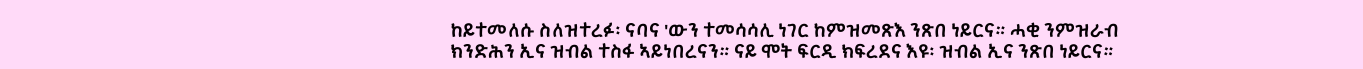ከይተመለሱ ስለዝተረፉ፡ ናባና 'ውን ተመሳሳሊ ነገር ከምዝመጽእ ንጽበ ነይርና። ሓቂ ንምዝራብ ክንድሕን ኢና ዝብል ተስፋ ኣይነበረናን። ናይ ሞት ፍርዲ ክፍረደና እዩ፡ ዝብል ኢና ንጽበ ነይርና።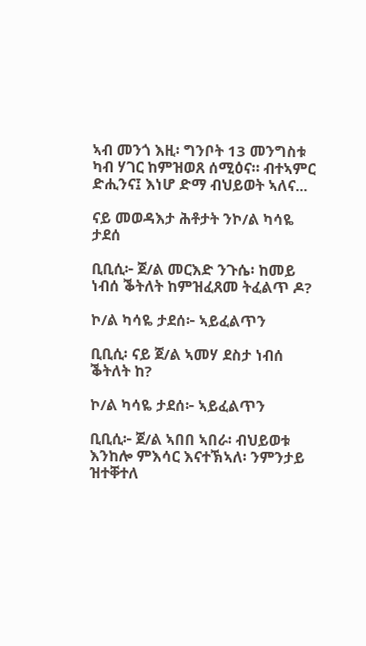ኣብ መንጎ እዚ፡ ግንቦት 13 መንግስቱ ካብ ሃገር ከምዝወጸ ሰሚዕና። ብተኣምር ድሒንና፤ እነሆ ድማ ብህይወት ኣለና...

ናይ መወዳእታ ሕቶታት ንኮ/ል ካሳዬ ታደሰ

ቢቢሲ፦ ጀ/ል መርእድ ንጉሴ፡ ከመይ ነብሰ ቕትለት ከምዝፈጸመ ትፈልጥ ዶ?

ኮ/ል ካሳዬ ታደሰ፦ ኣይፈልጥን

ቢቢሲ፡ ናይ ጀ/ል ኣመሃ ደስታ ነብሰ ቕትለት ከ?

ኮ/ል ካሳዬ ታደሰ፦ ኣይፈልጥን

ቢቢሲ፦ ጀ/ል ኣበበ ኣበራ፡ ብህይወቱ እንከሎ ምእሳር እናተኽኣለ፡ ንምንታይ ዝተቐተለ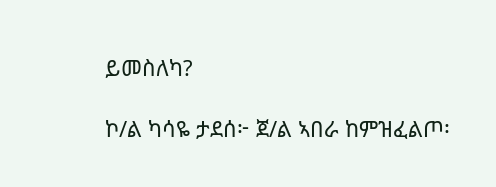ይመስለካ?

ኮ/ል ካሳዬ ታደሰ፦ ጀ/ል ኣበራ ከምዝፈልጦ፡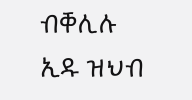ብቐሊሉ ኢዱ ዝህብ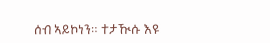ሰብ ኣይኮነን። ተታዂሱ እዩ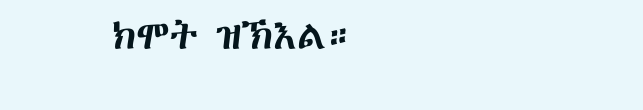ክሞት ዝኽእል።